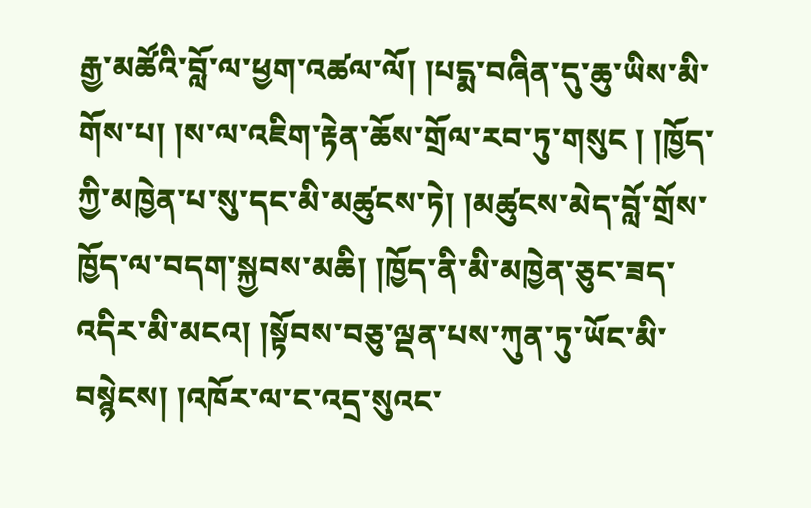རྒྱ་མཚོའི་བློ་ལ་ཕྱག་འཚལ་ལོ། །པདྨ་བཞིན་དུ་ཆུ་ཡིས་མི་གོས་པ། །ས་ལ་འཇིག་རྟེན་ཆོས་གྲོལ་རབ་ཏུ་གསུང ། །ཁྱོད་ཀྱི་མཁྱེན་པ་སུ་དང་མི་མཚུངས་ཏེ། །མཚུངས་མེད་བློ་གྲོས་ཁྱོད་ལ་བདག་སྐྱབས་མཆི། །ཁྱོད་ནི་མི་མཁྱེན་ཅུང་ཟད་འདིར་མི་མངའ། །སྟོབས་བཅུ་ལྡན་པས་ཀུན་ཏུ་ཡོང་མི་བསྙེངས། །འཁོར་ལ་ང་འདྲ་སུའང་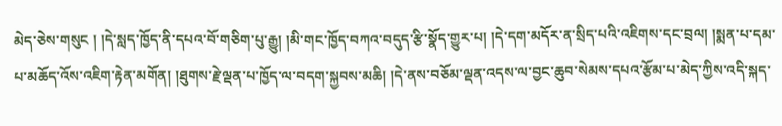མེད་ཅེས་གསུང ། །དེ་སླད་ཁྱོད་ནི་དཔའ་བོ་གཅིག་པུ་རྒྱུ། །མི་གང་ཁྱོད་བཀའ་བདུད་རྩི་སྣོད་གྱུར་པ། །དེ་དག་མདོར་ན་སྲིད་པའི་འཇིགས་དང་བྲལ། །སྨན་པ་དམ་པ་མཆོད་འོས་འཇིག་རྟེན་མགོན། །ཐུགས་རྗེ་ལྡན་པ་ཁྱོད་ལ་བདག་སྐྱབས་མཆི། །དེ་ནས་བཅོམ་ལྡན་འདས་ལ་བྱང་ཆུབ་སེམས་དཔའ་རྩོམ་པ་མེད་ཀྱིས་འདི་སྐད་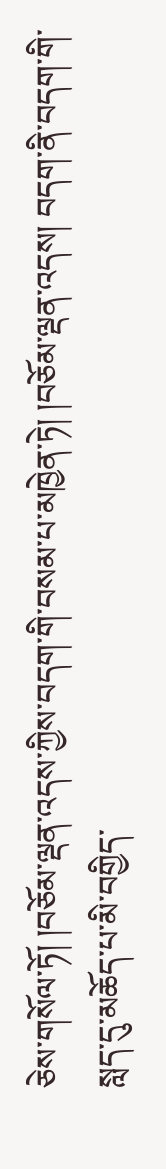ཅེས་གསོལ་ཏོ། །བཅོམ་ལྡན་འདས་ཀྱིས་བདག་གི་བསམ་པ་མཁྱེན་ཏེ། །བཅོམ་ལྡན་འདས། བདག་ནི་བདག་གི་སླད་དུ་མཆོད་པ་མི་བགྱིད་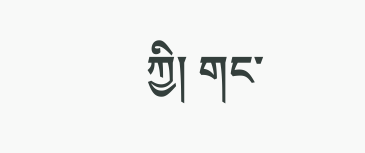ཀྱི། གང་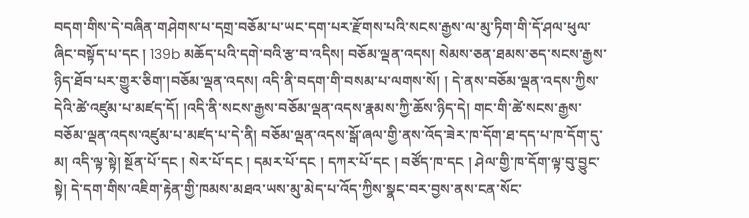བདག་གིས་དེ་བཞིན་གཤེགས་པ་དགྲ་བཅོམ་པ་ཡང་དག་པར་རྫོགས་པའི་སངས་རྒྱས་ལ་མུ་ཏིག་གི་དོ་ཤལ་ཕུལ་ཞིང་བསྟོད་པ་དང ། 139b མཆོད་པའི་དགེ་བའི་རྩ་བ་འདིས། བཅོམ་ལྡན་འདས། སེམས་ཅན་ཐམས་ཅད་སངས་རྒྱས་ཉིད་ཐོབ་པར་གྱུར་ཅིག་།བཅོམ་ལྡན་འདས། འདི་ནི་བདག་གི་བསམ་པ་ལགས་སོ། ། དེ་ནས་བཅོམ་ལྡན་འདས་ཀྱིས་དེའི་ཚེ་འཛུམ་པ་མཛད་དོ། །འདི་ནི་སངས་རྒྱས་བཅོམ་ལྡན་འདས་རྣམས་ཀྱི་ཆོས་ཉིད་དེ། གང་གི་ཚེ་སངས་རྒྱས་བཅོམ་ལྡན་འདས་འཛུམ་པ་མཛད་པ་དེ་ནི། བཅོམ་ལྡན་འདས་སྒོ་ཞལ་གྱི་ནས་འོད་ཟེར་ཁ་དོག་ཐ་དད་པ་ཁ་དོག་དུ་མ། འདི་ལྟ་སྟེ། སྔོན་པོ་དང ། སེར་པོ་དང ། དམར་པོ་དང ། དཀར་པོ་དང ། བཙོད་ཁ་དང ། ཤེལ་གྱི་ཁ་དོག་ལྟ་བུ་བྱུང་སྟེ། དེ་དག་གིས་འཇིག་རྟེན་གྱི་ཁམས་མཐའ་ཡས་མུ་མེད་པ་འོད་ཀྱིས་སྣང་བར་བྱས་ནས་ངན་སོང་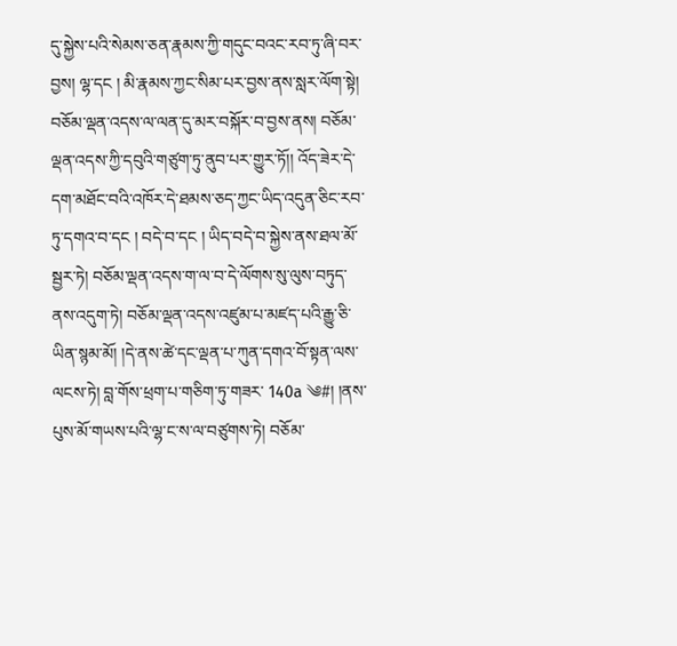དུ་སྐྱེས་པའི་སེམས་ཅན་རྣམས་ཀྱི་གདུང་བའང་རབ་ཏུ་ཞི་བར་བྱས། ལྷ་དང ། མི་རྣམས་ཀྱང་སིམ་པར་བྱས་ནས་སླར་ལོག་སྟེ། བཅོམ་ལྡན་འདས་ལ་ལན་དུ་མར་བསྐོར་བ་བྱས་ནས། བཅོམ་ལྡན་འདས་ཀྱི་དབུའི་གཙུག་ཏུ་ནུབ་པར་གྱུར་ཏོ།། འོད་ཟེར་དེ་དག་མཐོང་བའི་འཁོར་དེ་ཐམས་ཅད་ཀྱང་ཡིད་འདུན་ཅིང་རབ་ཏུ་དགའ་བ་དང ། བདེ་བ་དང ། ཡིད་བདེ་བ་སྐྱེས་ནས་ཐལ་མོ་སྦྱར་ཏེ། བཅོམ་ལྡན་འདས་ག་ལ་བ་དེ་ལོགས་སུ་ལུས་བཏུད་ནས་འདུག་ཏེ། བཅོམ་ལྡན་འདས་འཛུམ་པ་མཛད་པའི་རྒྱུ་ཅི་ཡིན་སྙམ་མོ། །དེ་ནས་ཚེ་དང་ལྡན་པ་ཀུན་དགའ་བོ་སྟན་ལས་ལངས་ཏེ། བླ་གོས་ཕྲག་པ་གཅིག་ཏུ་གཟར་ 140a ༄#། །ནས་པུས་མོ་གཡས་པའི་ལྷ་ང་ས་ལ་བཙུགས་ཏེ། བཅོམ་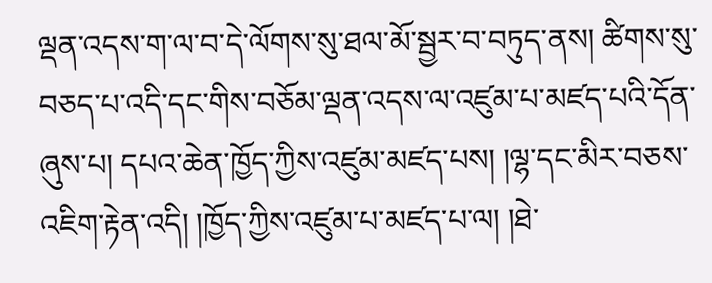ལྡན་འདས་ག་ལ་བ་དེ་ལོགས་སུ་ཐལ་མོ་སྦྱར་བ་བཏུད་ནས། ཚིགས་སུ་བཅད་པ་འདི་དང་གིས་བཅོམ་ལྡན་འདས་ལ་འཛུམ་པ་མཛད་པའི་དོན་ཞུས་པ། དཔའ་ཆེན་ཁྱོད་ཀྱིས་འཛུམ་མཛད་པས། །ལྷ་དང་མིར་བཅས་འཇིག་རྟེན་འདི། །ཁྱོད་ཀྱིས་འཛུམ་པ་མཛད་པ་ལ། །ཐེ་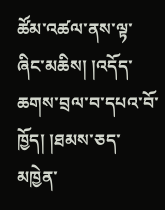ཚོམ་འཚལ་ནས་ལྟ་ཞིང་མཆིས། །འདོད་ཆགས་བྲལ་བ་དཔའ་བོ་ཁྱོད། །ཐམས་ཅད་མཁྱེན་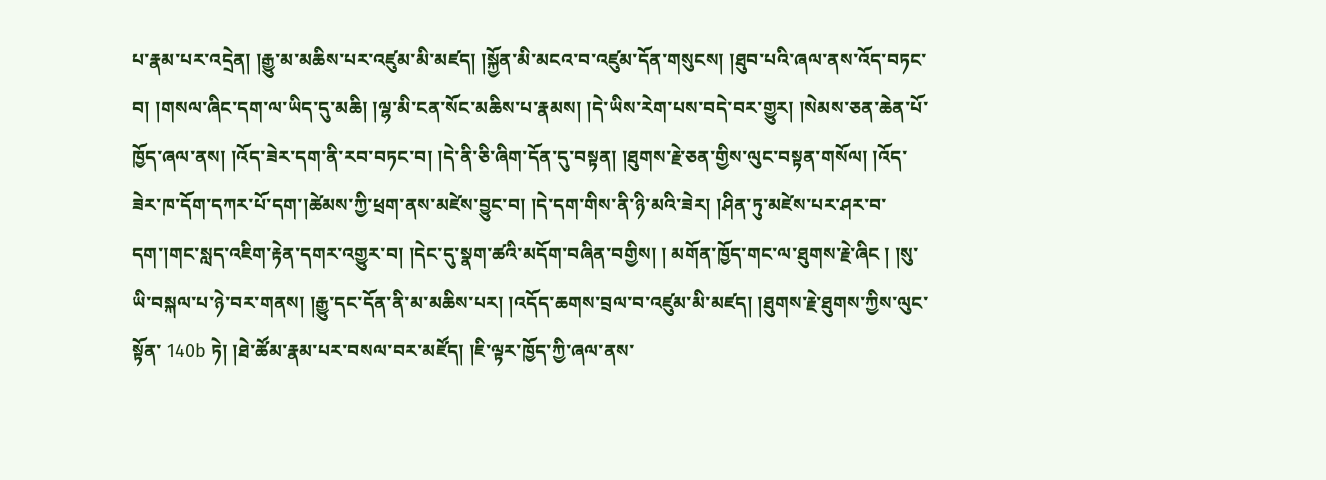པ་རྣམ་པར་འདྲེན། །རྒྱུ་མ་མཆིས་པར་འཛུམ་མི་མཛད། །སྐྱོན་མི་མངའ་བ་འཛུམ་དོན་གསུངས། །ཐུབ་པའི་ཞལ་ནས་འོད་བཏང་བ། །གསལ་ཞིང་དག་ལ་ཡིད་དུ་མཆི། །ལྷ་མི་ངན་སོང་མཆིས་པ་རྣམས། །དེ་ཡིས་རེག་པས་བདེ་བར་གྱུར། །སེམས་ཅན་ཆེན་པོ་ཁྱོད་ཞལ་ནས། །འོད་ཟེར་དག་ནི་རབ་བཏང་བ། །དེ་ནི་ཅི་ཞིག་དོན་དུ་བསྟན། །ཐུགས་རྗེ་ཅན་གྱིས་ལུང་བསྟན་གསོལ། །འོད་ཟེར་ཁ་དོག་དཀར་པོ་དག་།ཚེམས་ཀྱི་ཕྲག་ནས་མཛེས་བྱུང་བ། །དེ་དག་གིས་ནི་ཉི་མའི་ཟེར། །ཤིན་ཏུ་མཛེས་པར་ཤར་བ་དག་།གང་སླད་འཇིག་རྟེན་དགར་འགྱུར་བ། །དེང་དུ་སྣག་ཚའི་མདོག་བཞིན་བགྱིས། ། མགོན་ཁྱོད་གང་ལ་ཐུགས་རྗེ་ཞིང ། །སུ་ཡི་བསྐལ་པ་ཉེ་བར་གནས། །རྒྱུ་དང་དོན་ནི་མ་མཆིས་པར། །འདོད་ཆགས་བྲལ་བ་འཛུམ་མི་མཛད། །ཐུགས་རྗེ་ཐུགས་ཀྱིས་ལུང་སྟོན་ 140b ཏེ། །ཐེ་ཚོམ་རྣམ་པར་བསལ་བར་མཛོད། །ཇི་ལྟར་ཁྱོད་ཀྱི་ཞལ་ནས་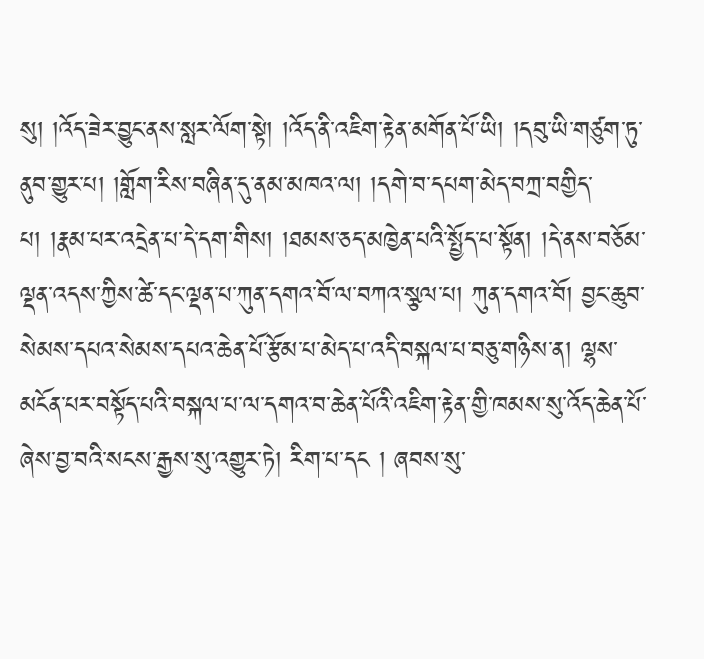སུ། །འོད་ཟེར་བྱུང་ནས་སླར་ལོག་སྟེ། །འོད་ནི་འཇིག་རྟེན་མགོན་པོ་ཡི། །དབུ་ཡི་གཙུག་ཏུ་ནུབ་གྱུར་པ། །གློག་རིས་བཞིན་དུ་ནམ་མཁའ་ལ། །དགེ་བ་དཔག་མེད་བཀྲ་བགྱིད་པ། །རྣམ་པར་འདྲེན་པ་དེ་དག་གིས། །ཐམས་ཅད་མཁྱེན་པའི་སྤྱོད་པ་སྟོན། །དེ་ནས་བཅོམ་ལྡན་འདས་ཀྱིས་ཚེ་དང་ལྡན་པ་ཀུན་དགའ་བོ་ལ་བཀའ་སྩལ་པ། ཀུན་དགའ་བོ། བྱང་ཆུབ་སེམས་དཔའ་སེམས་དཔའ་ཆེན་པོ་རྩོམ་པ་མེད་པ་འདི་བསྐལ་པ་བཅུ་གཉིས་ན། ལྷས་མངོན་པར་བསྟོད་པའི་བསྐལ་པ་ལ་དགའ་བ་ཆེན་པོའི་འཇིག་རྟེན་གྱི་ཁམས་སུ་འོད་ཆེན་པོ་ཞེས་བྱ་བའི་སངས་རྒྱས་སུ་འགྱུར་ཏེ། རིག་པ་དང ། ཞབས་སུ་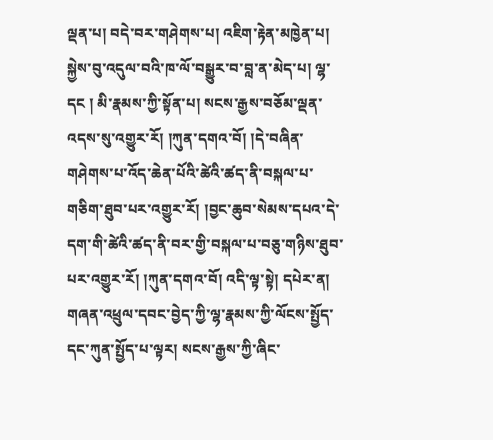ལྡན་པ། བདེ་བར་གཤེགས་པ། འཇིག་རྟེན་མཁྱེན་པ། སྐྱེས་བུ་འདུལ་བའི་ཁ་ལོ་བསྒྱུར་བ་བླ་ན་མེད་པ། ལྷ་དང ། མི་རྣམས་ཀྱི་སྟོན་པ། སངས་རྒྱས་བཅོམ་ལྡན་འདས་སུ་འགྱུར་རོ། །ཀུན་དགའ་བོ། །དེ་བཞིན་གཤེགས་པ་འོད་ཆེན་པོའི་ཚེའི་ཚད་ནི་བསྐལ་པ་གཅིག་ཐུབ་པར་འགྱུར་རོ། །བྱང་ཆུབ་སེམས་དཔའ་དེ་དག་གི་ཚེའི་ཚད་ནི་བར་གྱི་བསྐལ་པ་བཅུ་གཉིས་ཐུབ་པར་འགྱུར་རོ། །ཀུན་དགའ་བོ། འདི་ལྟ་སྟེ། དཔེར་ན། གཞན་འཕྲུལ་དབང་བྱེད་ཀྱི་ལྷ་རྣམས་ཀྱི་ལོངས་སྤྱོད་དང་ཀུན་སྤྱོད་པ་ལྟར། སངས་རྒྱས་ཀྱི་ཞིང་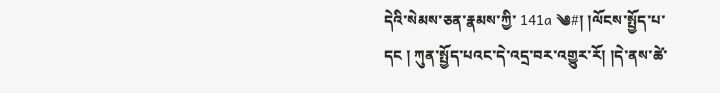དེའི་སེམས་ཅན་རྣམས་ཀྱི་ 141a ༄#། །ལོངས་སྤྱོད་པ་དང ། ཀུན་སྤྱོད་པའང་དེ་འདྲ་བར་འགྱུར་རོ། །དེ་ནས་ཚེ་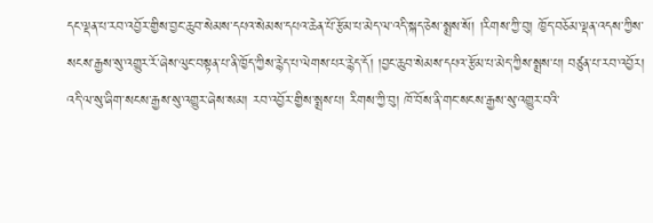དང་ལྡན་པ་རབ་འབྱོར་གྱིས་བྱང་ཆུབ་སེམས་དཔའ་སེམས་དཔའ་ཆེན་པོ་རྩོམ་པ་མེད་ལ་འདི་སྐད་ཅེས་སྨྲས་སོ། །རིགས་ཀྱི་བུ། ཁྱོད་བཅོམ་ལྡན་འདས་ཀྱིས་སངས་རྒྱས་སུ་འགྱུར་རོ་ཞེས་ལུང་བསྟན་པ་ནི་ཁྱོད་ཀྱིས་རྙེད་པ་ལེགས་པར་རྙེད་དོ། །བྱང་ཆུབ་སེམས་དཔའ་རྩོམ་པ་མེད་ཀྱིས་སྨྲས་པ། བཙུན་པ་རབ་འབྱོར། འདི་ལ་སུ་ཞིག་སངས་རྒྱས་སུ་འགྱུར་ཞེས་སམ། རབ་འབྱོར་གྱིས་སྨྲས་པ། རིགས་ཀྱི་བུ། ཁོ་བོས་ནི་གང་སངས་རྒྱས་སུ་འགྱུར་བའི་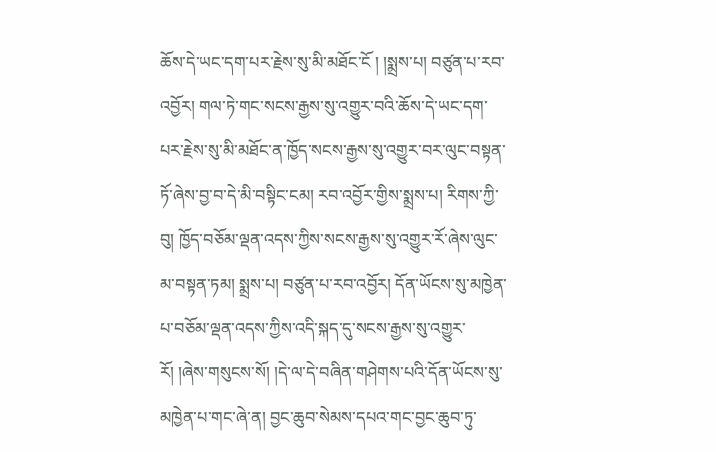ཆོས་དེ་ཡང་དག་པར་རྗེས་སུ་མི་མཐོང་ངོ ། །སྨྲས་པ། བཙུན་པ་རབ་འབྱོར། གལ་ཏེ་གང་སངས་རྒྱས་སུ་འགྱུར་བའི་ཆོས་དེ་ཡང་དག་པར་རྗེས་སུ་མི་མཐོང་ན་ཁྱོད་སངས་རྒྱས་སུ་འགྱུར་བར་ལུང་བསྟན་ཏོ་ཞེས་བྱ་བ་དེ་མི་བསྟིང་ངམ། རབ་འབྱོར་གྱིས་སྨྲས་པ། རིགས་ཀྱི་བུ། ཁྱོད་བཅོམ་ལྡན་འདས་ཀྱིས་སངས་རྒྱས་སུ་འགྱུར་རོ་ཞེས་ལུང་མ་བསྟན་ཏམ། སྨྲས་པ། བཙུན་པ་རབ་འབྱོར། དོན་ཡོངས་སུ་མཁྱེན་པ་བཅོམ་ལྡན་འདས་ཀྱིས་འདི་སྐད་དུ་སངས་རྒྱས་སུ་འགྱུར་རོ། །ཞེས་གསུངས་སོ། །དེ་ལ་དེ་བཞིན་གཤེགས་པའི་དོན་ཡོངས་སུ་མཁྱེན་པ་གང་ཞེ་ན། བྱང་ཆུབ་སེམས་དཔའ་གང་བྱང་ཆུབ་ཏུ་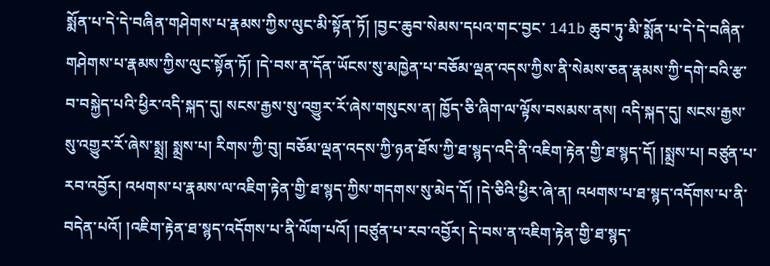སྨོན་པ་དེ་དེ་བཞིན་གཤེགས་པ་རྣམས་ཀྱིས་ལུང་མི་སྟོན་ཏོ། །བྱང་ཆུབ་སེམས་དཔའ་གང་བྱང་ 141b ཆུབ་ཏུ་མི་སྨོན་པ་དེ་དེ་བཞིན་གཤེགས་པ་རྣམས་ཀྱིས་ལུང་སྟོན་ཏོ། །དེ་བས་ན་དོན་ཡོངས་སུ་མཁྱེན་པ་བཅོམ་ལྡན་འདས་ཀྱིས་ནི་སེམས་ཅན་རྣམས་ཀྱི་དགེ་བའི་རྩ་བ་བསྐྱེད་པའི་ཕྱིར་འདི་སྐད་དུ། སངས་རྒྱས་སུ་འགྱུར་རོ་ཞེས་གསུངས་ན། ཁྱོད་ཅི་ཞིག་ལ་ལྟོས་བསམས་ནས། འདི་སྐད་དུ། སངས་རྒྱས་སུ་འགྱུར་རོ་ཞེས་སྨྲ། སྨྲས་པ། རིགས་ཀྱི་བུ། བཅོམ་ལྡན་འདས་ཀྱི་ཉན་ཐོས་ཀྱི་ཐ་སྙད་འདི་ནི་འཇིག་རྟེན་གྱི་ཐ་སྙད་དོ། །སྨྲས་པ། བཙུན་པ་རབ་འབྱོར། འཕགས་པ་རྣམས་ལ་འཇིག་རྟེན་གྱི་ཐ་སྙད་ཀྱིས་གདགས་སུ་མེད་དོ། །དེ་ཅིའི་ཕྱིར་ཞེ་ན། འཕགས་པ་ཐ་སྙད་འདོགས་པ་ནི་བདེན་པའོ། །འཇིག་རྟེན་ཐ་སྙད་འདོགས་པ་ནི་ལོག་པའོ། །བཙུན་པ་རབ་འབྱོར། དེ་བས་ན་འཇིག་རྟེན་གྱི་ཐ་སྙད་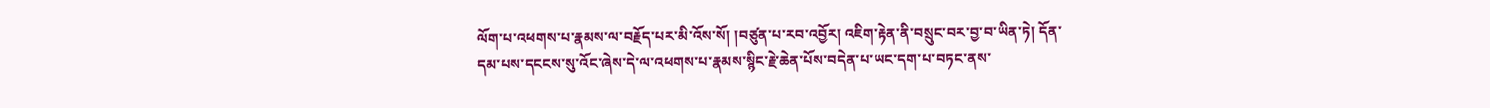ལོག་པ་འཕགས་པ་རྣམས་ལ་བརྗོད་པར་མི་འོས་སོ། །བཙུན་པ་རབ་འབྱོར། འཇིག་རྟེན་ནི་བསྲུང་བར་བྱ་བ་ཡིན་ཏེ། དོན་དམ་པས་དངངས་སུ་འོང་ཞེས་དེ་ལ་འཕགས་པ་རྣམས་སྙིང་རྗེ་ཆེན་པོས་བདེན་པ་ཡང་དག་པ་བཏང་ནས་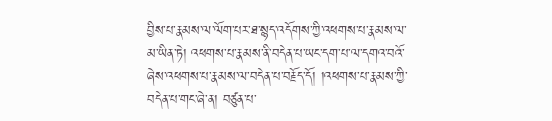བྱིས་པ་རྣམས་ལ་ལོག་པར་ཐ་སྙད་འདོགས་ཀྱི་འཕགས་པ་རྣམས་ལ་མ་ཡིན་ཏེ། འཕགས་པ་རྣམས་ནི་བདེན་པ་ཡང་དག་པ་ལ་དགའ་བའོ་ཞེས་འཕགས་པ་རྣམས་ལ་བདེན་པ་བརྗོད་དོ། །འཕགས་པ་རྣམས་ཀྱི་བདེན་པ་གང་ཞེ་ན། བཙུན་པ་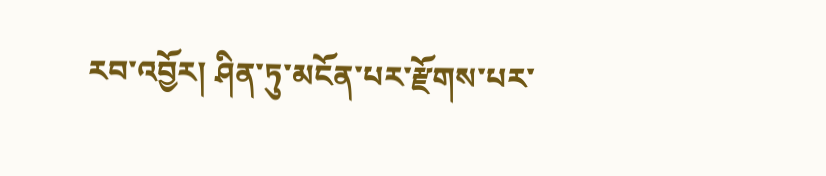རབ་འབྱོར། ཤིན་ཏུ་མངོན་པར་རྫོགས་པར་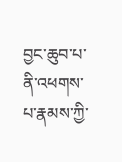བྱང་ཆུབ་པ་ནི་འཕགས་པ་རྣམས་ཀྱི་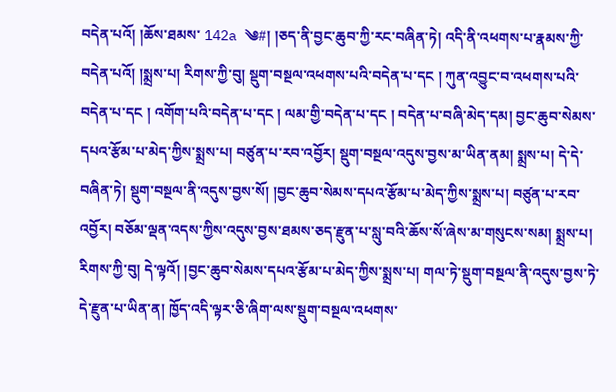བདེན་པའོ། །ཆོས་ཐམས་ 142a ༄#། །ཅད་ནི་བྱང་ཆུབ་ཀྱི་རང་བཞིན་ཏེ། འདི་ནི་འཕགས་པ་རྣམས་ཀྱི་བདེན་པའོ། །སྨྲས་པ། རིགས་ཀྱི་བུ། སྡུག་བསྔལ་འཕགས་པའི་བདེན་པ་དང ། ཀུན་འབྱུང་བ་འཕགས་པའི་བདེན་པ་དང ། འགོག་པའི་བདེན་པ་དང ། ལམ་གྱི་བདེན་པ་དང ། བདེན་པ་བཞི་མེད་དམ། བྱང་ཆུབ་སེམས་དཔའ་རྩོམ་པ་མེད་ཀྱིས་སྨྲས་པ། བཙུན་པ་རབ་འབྱོར། སྡུག་བསྔལ་འདུས་བྱས་མ་ཡིན་ནམ། སྨྲས་པ། དེ་དེ་བཞིན་ཏེ། སྡུག་བསྔལ་ནི་འདུས་བྱས་སོ། །བྱང་ཆུབ་སེམས་དཔའ་རྩོམ་པ་མེད་ཀྱིས་སྨྲས་པ། བཙུན་པ་རབ་འབྱོར། བཅོམ་ལྡན་འདས་ཀྱིས་འདུས་བྱས་ཐམས་ཅད་རྫུན་པ་སླུ་བའི་ཆོས་སོ་ཞེས་མ་གསུངས་སམ། སྨྲས་པ། རིགས་ཀྱི་བུ། དེ་ལྟའོ། །བྱང་ཆུབ་སེམས་དཔའ་རྩོམ་པ་མེད་ཀྱིས་སྨྲས་པ། གལ་ཏེ་སྡུག་བསྔལ་ནི་འདུས་བྱས་ཏེ་དེ་རྫུན་པ་ཡིན་ན། ཁྱོད་འདི་ལྟར་ཅི་ཞིག་ལས་སྡུག་བསྔལ་འཕགས་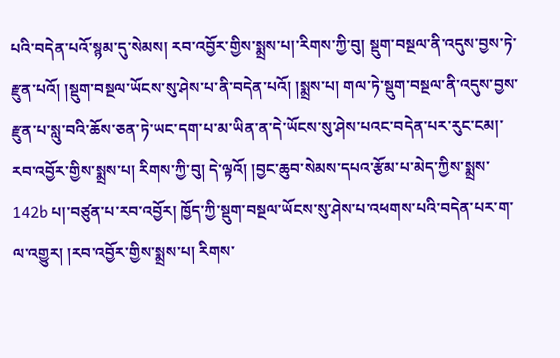པའི་བདེན་པའོ་སྙམ་དུ་སེམས། རབ་འབྱོར་གྱིས་སྨྲས་པ།་རིགས་ཀྱི་བུ། སྡུག་བསྔལ་ནི་འདུས་བྱས་ཏེ་རྫུན་པའོ། །སྡུག་བསྔལ་ཡོངས་སུ་ཤེས་པ་ནི་བདེན་པའོ། །སྨྲས་པ། གལ་ཏེ་སྡུག་བསྔལ་ནི་འདུས་བྱས་རྫུན་པ་སླུ་བའི་ཆོས་ཅན་ཏེ་ཡང་དག་པ་མ་ཡིན་ན་དེ་ཡོངས་སུ་ཤེས་པའང་བདེན་པར་རུང་ངམ།་རབ་འབྱོར་གྱིས་སྨྲས་པ། རིགས་ཀྱི་བུ། དེ་ལྟའོ། །བྱང་ཆུབ་སེམས་དཔའ་རྩོམ་པ་མེད་ཀྱིས་སྨྲས་ 142b པ།་བཙུན་པ་རབ་འབྱོར། ཁྱོད་ཀྱི་སྡུག་བསྔལ་ཡོངས་སུ་ཤེས་པ་འཕགས་པའི་བདེན་པར་ག་ལ་འགྱུར། །རབ་འབྱོར་གྱིས་སྨྲས་པ། རིགས་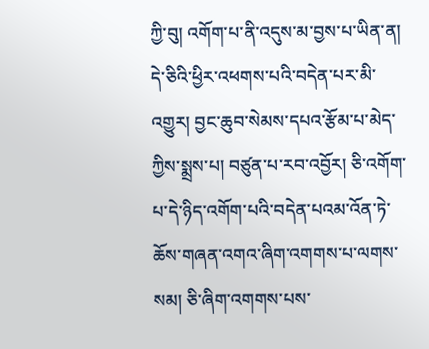ཀྱི་བུ། འགོག་པ་ནི་འདུས་མ་བྱས་པ་ཡིན་ན། དེ་ཅིའི་ཕྱིར་འཕགས་པའི་བདེན་པར་མི་འགྱུར། བྱང་ཆུབ་སེམས་དཔའ་རྩོམ་པ་མེད་ཀྱིས་སྨྲས་པ། བཙུན་པ་རབ་འབྱོར། ཅི་འགོག་པ་དེ་ཉིད་འགོག་པའི་བདེན་པའམ་འོན་ཏེ་ཆོས་གཞན་འགའ་ཞིག་འགགས་པ་ལགས་སམ། ཅི་ཞིག་འགགས་པས་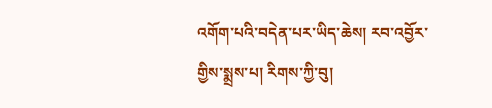འགོག་པའི་བདེན་པར་ཡིད་ཆེས། རབ་འབྱོར་གྱིས་སྨྲས་པ། རིགས་ཀྱི་བུ།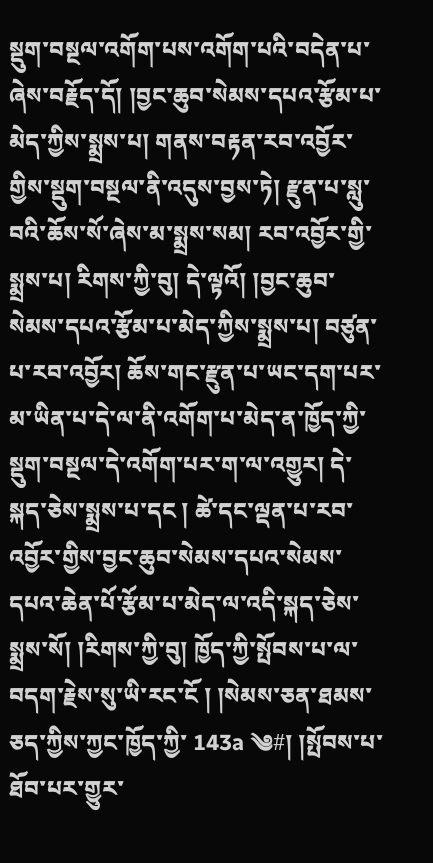སྡུག་བསྔལ་འགོག་པས་འགོག་པའི་བདེན་པ་ཞེས་བརྗོད་དོ། །བྱང་ཆུབ་སེམས་དཔའ་རྩོམ་པ་མེད་ཀྱིས་སྨྲས་པ། གནས་བརྟན་རབ་འབྱོར་གྱིས་སྡུག་བསྔལ་ནི་འདུས་བྱས་ཏེ། རྫུན་པ་སླུ་བའི་ཆོས་སོ་ཞེས་མ་སྨྲས་སམ། རབ་འབྱོར་གྱི་སྨྲས་པ། རིགས་ཀྱི་བུ། དེ་ལྟའོ། །བྱང་ཆུབ་སེམས་དཔའ་རྩོམ་པ་མེད་ཀྱིས་སྨྲས་པ། བཙུན་པ་རབ་འབྱོར། ཆོས་གང་རྫུན་པ་ཡང་དག་པར་མ་ཡིན་པ་དེ་ལ་ནི་འགོག་པ་མེད་ན་ཁྱོད་ཀྱི་སྡུག་བསྔལ་དེ་འགོག་པར་ག་ལ་འགྱུར། དེ་སྐད་ཅེས་སྨྲས་པ་དང ། ཚེ་དང་ལྡན་པ་རབ་འབྱོར་གྱིས་བྱང་ཆུབ་སེམས་དཔའ་སེམས་དཔའ་ཆེན་པོ་རྩོམ་པ་མེད་ལ་འདི་སྐད་ཅེས་སྨྲས་སོ། །རིགས་ཀྱི་བུ། ཁྱོད་ཀྱི་སྤོབས་པ་ལ་བདག་རྗེས་སུ་ཡི་རང་ངོ ། །སེམས་ཅན་ཐམས་ཅད་ཀྱིས་ཀྱང་ཁྱོད་ཀྱི་ 143a ༄#། །སྤོབས་པ་ཐོབ་པར་གྱུར་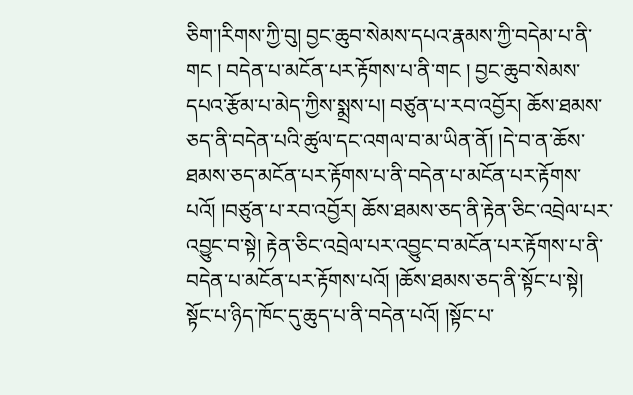ཅིག་།རིགས་ཀྱི་བུ། བྱང་ཆུབ་སེམས་དཔའ་རྣམས་ཀྱི་བདེམ་པ་ནི་གང ། བདེན་པ་མངོན་པར་རྟོགས་པ་ནི་གང ། བྱང་ཆུབ་སེམས་དཔའ་རྩོམ་པ་མེད་ཀྱིས་སྨྲས་པ། བཙུན་པ་རབ་འབྱོར། ཆོས་ཐམས་ཅད་ནི་བདེན་པའི་ཚུལ་དང་འགལ་བ་མ་ཡིན་ནོ། །དེ་བ་ན་ཆོས་ཐམས་ཅད་མངོན་པར་རྟོགས་པ་ནི་བདེན་པ་མངོན་པར་རྟོགས་པའོ། །བཙུན་པ་རབ་འབྱོར། ཆོས་ཐམས་ཅད་ནི་རྟེན་ཅིང་འབྲེལ་པར་འབྱུང་བ་སྟེ། རྟེན་ཅིང་འབྲེལ་པར་འབྱུང་བ་མངོན་པར་རྟོགས་པ་ནི་བདེན་པ་མངོན་པར་རྟོགས་པའོ། །ཆོས་ཐམས་ཅད་ནི་སྟོང་པ་སྟེ། སྟོང་པ་ཉིད་ཁོང་དུ་ཆུད་པ་ནི་བདེན་པའོ། །སྟོང་པ་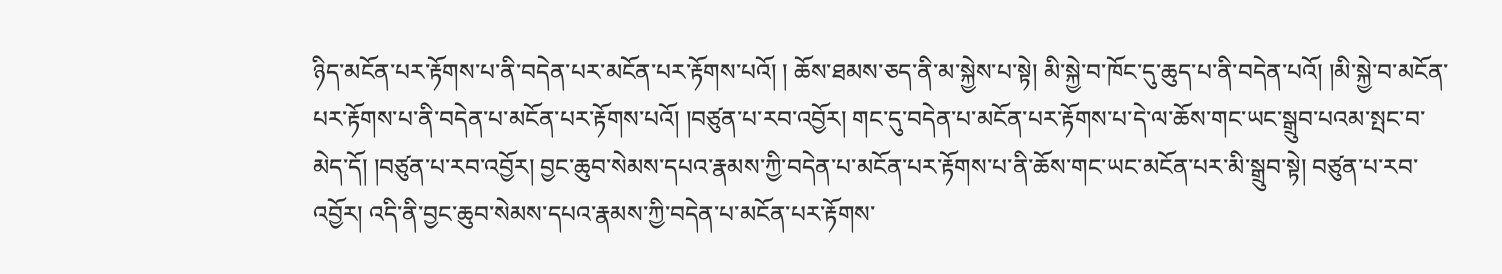ཉིད་མངོན་པར་རྟོགས་པ་ནི་བདེན་པར་མངོན་པར་རྟོགས་པའོ། ། ཆོས་ཐམས་ཅད་ནི་མ་སྐྱེས་པ་སྟེ། མི་སྐྱེ་བ་ཁོང་དུ་ཆུད་པ་ནི་བདེན་པའོ། །མི་སྐྱེ་བ་མངོན་པར་རྟོགས་པ་ནི་བདེན་པ་མངོན་པར་རྟོགས་པའོ། །བཙུན་པ་རབ་འབྱོར། གང་དུ་བདེན་པ་མངོན་པར་རྟོགས་པ་དེ་ལ་ཆོས་གང་ཡང་སྒྲུབ་པའམ་སྤང་བ་མེད་དོ། །བཙུན་པ་རབ་འབྱོར། བྱང་ཆུབ་སེམས་དཔའ་རྣམས་ཀྱི་བདེན་པ་མངོན་པར་རྟོགས་པ་ནི་ཆོས་གང་ཡང་མངོན་པར་མི་སྒྲུབ་སྟེ། བཙུན་པ་རབ་འབྱོར། འདི་ནི་བྱང་ཆུབ་སེམས་དཔའ་རྣམས་ཀྱི་བདེན་པ་མངོན་པར་རྟོགས་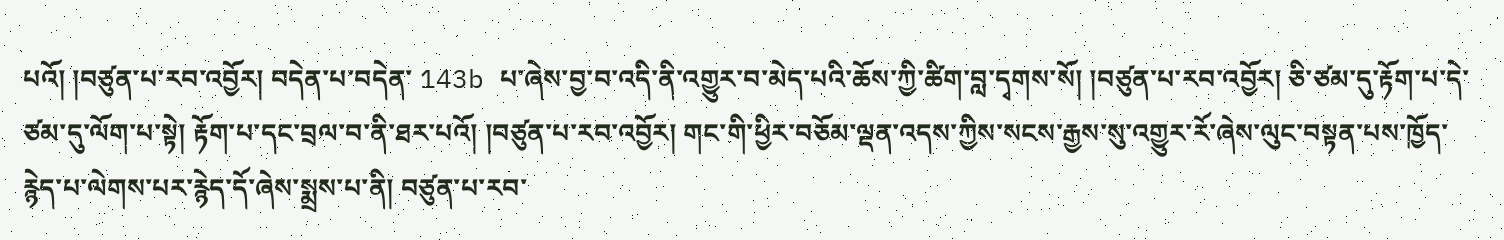པའོ། །བཙུན་པ་རབ་འབྱོར། བདེན་པ་བདེན་ 143b པ་ཞེས་བྱ་བ་འདི་ནི་འགྱུར་བ་མེད་པའི་ཆོས་ཀྱི་ཚིག་བླ་དྭགས་སོ། །བཙུན་པ་རབ་འབྱོར། ཅི་ཙམ་དུ་རྟོག་པ་དེ་ཙམ་དུ་ལོག་པ་སྟེ། རྟོག་པ་དང་བྲལ་བ་ནི་ཐར་པའོ། །བཙུན་པ་རབ་འབྱོར། གང་གི་ཕྱིར་བཅོམ་ལྡན་འདས་ཀྱིས་སངས་རྒྱས་སུ་འགྱུར་རོ་ཞེས་ལུང་བསྟན་པས་ཁྱོད་རྙེད་པ་ལེགས་པར་རྙེད་དོ་ཞེས་སྨྲས་པ་ནི། བཙུན་པ་རབ་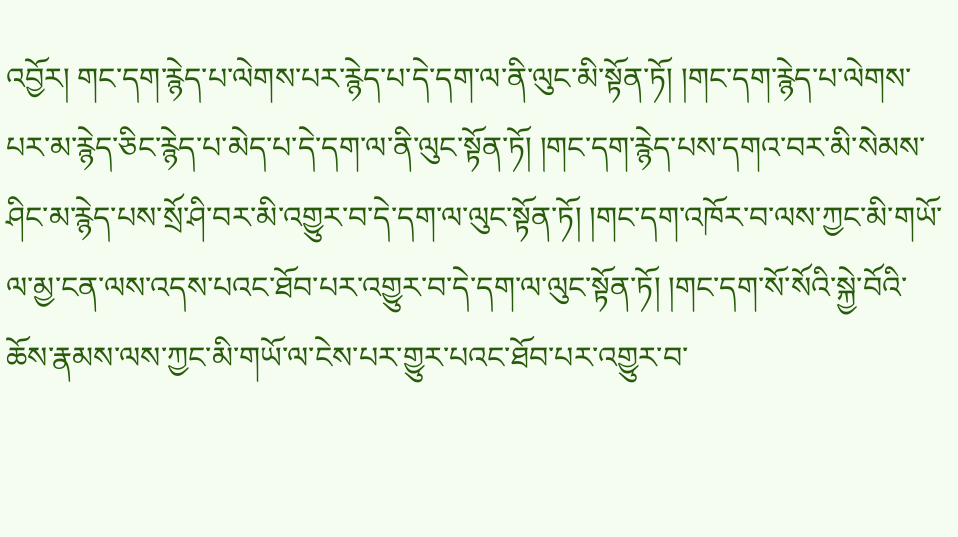འབྱོར། གང་དག་རྙེད་པ་ལེགས་པར་རྙེད་པ་དེ་དག་ལ་ནི་ལུང་མི་སྟོན་ཏོ། །གང་དག་རྙེད་པ་ལེགས་པར་མ་རྙེད་ཅིང་རྙེད་པ་མེད་པ་དེ་དག་ལ་ནི་ལུང་སྟོན་ཏོ། །གང་དག་རྙེད་པས་དགའ་བར་མི་སེམས་ཤིང་མ་རྙེད་པས་སྲོ་ཤི་བར་མི་འགྱུར་བ་དེ་དག་ལ་ལུང་སྟོན་ཏོ། །གང་དག་འཁོར་བ་ལས་ཀྱང་མི་གཡོ་ལ་མྱ་ངན་ལས་འདས་པའང་ཐོབ་པར་འགྱུར་བ་དེ་དག་ལ་ལུང་སྟོན་ཏོ། །གང་དག་སོ་སོའི་སྐྱེ་བོའི་ཆོས་རྣམས་ལས་ཀྱང་མི་གཡོ་ལ་ངེས་པར་གྱུར་པའང་ཐོབ་པར་འགྱུར་བ་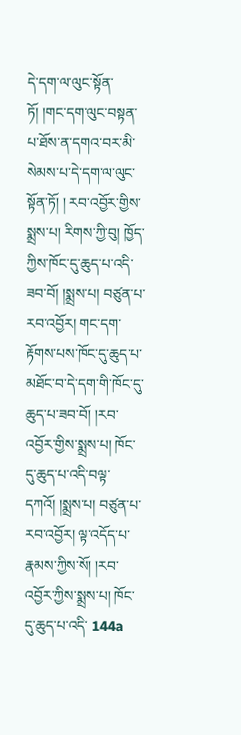དེ་དག་ལ་ལུང་སྟོན་ཏོ། །གང་དག་ལུང་བསྟན་པ་ཐོས་ན་དགའ་བར་མི་སེམས་པ་དེ་དག་ལ་ལུང་སྟོན་ཏོ། ། རབ་འབྱོར་གྱིས་སྨྲས་པ། རིགས་ཀྱི་བུ། ཁྱོད་ཀྱིས་ཁོང་དུ་ཆུད་པ་འདི་ཟབ་བོ། །སྨྲས་པ། བཙུན་པ་རབ་འབྱོར། གང་དག་རྟོགས་པས་ཁོང་དུ་ཆུད་པ་མཐོང་བ་དེ་དག་གི་ཁོང་དུ་ཆུད་པ་ཟབ་བོ། །རབ་འབྱོར་གྱིས་སྨྲས་པ། ཁོང་དུ་ཆུད་པ་འདི་བལྟ་དཀའོ། །སྨྲས་པ། བཙུན་པ་རབ་འབྱོར། ལྟ་འདོད་པ་རྣམས་ཀྱིས་སོ། །རབ་འབྱོར་ཀྱིས་སྨྲས་པ། ཁོང་དུ་ཆུད་པ་འདི་ 144a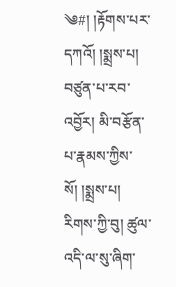༄#། །རྟོགས་པར་དཀའོ། །སྨྲས་པ། བཙུན་པ་རབ་འབྱོར། མི་བརྩོན་པ་རྣམས་ཀྱིས་སོ། །སྨྲས་པ། རིགས་ཀྱི་བུ། ཚུལ་འདི་ལ་སུ་ཞིག་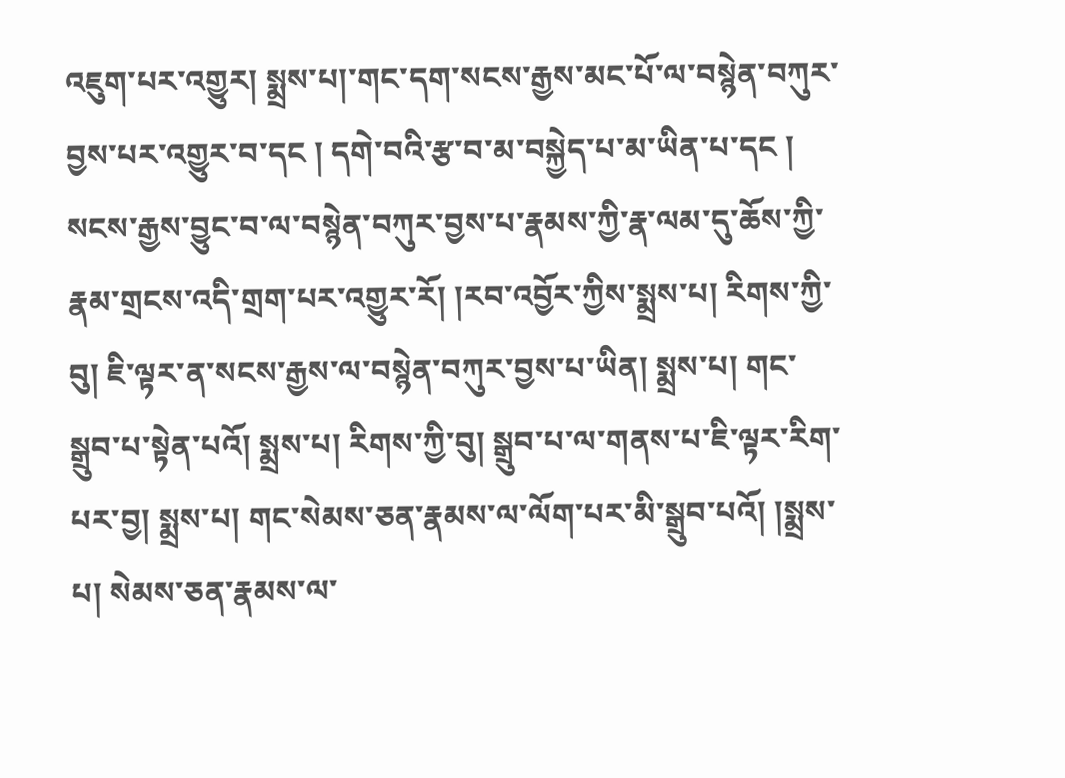འཇུག་པར་འགྱུར། སྨྲས་པ།་གང་དག་སངས་རྒྱས་མང་པོ་ལ་བསྙེན་བཀུར་བྱས་པར་འགྱུར་བ་དང ། དགེ་བའི་རྩ་བ་མ་བསྐྱེད་པ་མ་ཡིན་པ་དང ། སངས་རྒྱས་བྱུང་བ་ལ་བསྙེན་བཀུར་བྱས་པ་རྣམས་ཀྱི་རྣ་ལམ་དུ་ཆོས་ཀྱི་རྣམ་གྲངས་འདི་གྲག་པར་འགྱུར་རོ། །རབ་འབྱོར་ཀྱིས་སྨྲས་པ། རིགས་ཀྱི་བུ། ཇི་ལྟར་ན་སངས་རྒྱས་ལ་བསྙེན་བཀུར་བྱས་པ་ཡིན། སྨྲས་པ། གང་སྒྲུབ་པ་སྟེན་པའོ། སྨྲས་པ། རིགས་ཀྱི་བུ། སྒྲུབ་པ་ལ་གནས་པ་ཇི་ལྟར་རིག་པར་བྱ། སྨྲས་པ། གང་སེམས་ཅན་རྣམས་ལ་ལོག་པར་མི་སྒྲུབ་པའོ། །སྨྲས་པ། སེམས་ཅན་རྣམས་ལ་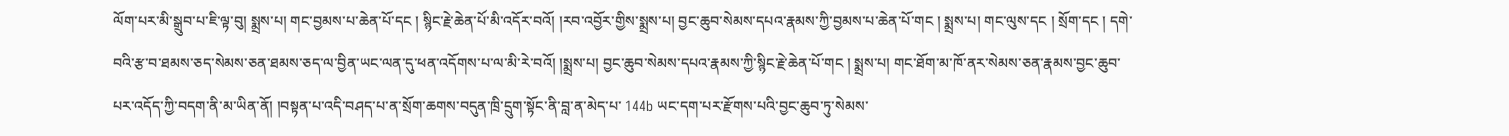ལོག་པར་མི་སྒྲུབ་པ་ཇི་ལྟ་བུ། སྨྲས་པ། གང་བྱམས་པ་ཆེན་པོ་དང ། སྙིང་རྗེ་ཆེན་པོ་མི་འདོར་བའོ། །རབ་འབྱོར་གྱིས་སྨྲས་པ། བྱང་ཆུབ་སེམས་དཔའ་རྣམས་ཀྱི་བྱམས་པ་ཆེན་པོ་གང ། སྨྲས་པ། གང་ལུས་དང ། སྲོག་དང ། དགེ་བའི་རྩ་བ་ཐམས་ཅད་སེམས་ཅན་ཐམས་ཅད་ལ་བྱིན་ཡང་ལན་དུ་ཕན་འདོགས་པ་ལ་མི་རེ་བའོ། །སྨྲས་པ། བྱང་ཆུབ་སེམས་དཔའ་རྣམས་ཀྱི་སྙིང་རྗེ་ཆེན་པོ་གང ། སྨྲས་པ། གང་ཐོག་མ་ཁོ་ནར་སེམས་ཅན་རྣམས་བྱང་ཆུབ་པར་འདོད་ཀྱི་བདག་ནི་མ་ཡིན་ནོ། །བསྟན་པ་འདི་བཤད་པ་ན་སྲོག་ཆགས་བདུན་ཁྲི་དྲུག་སྟོང་ནི་བླ་ན་མེད་པ་ 144b ཡང་དག་པར་རྫོགས་པའི་བྱང་ཆུབ་ཏུ་སེམས་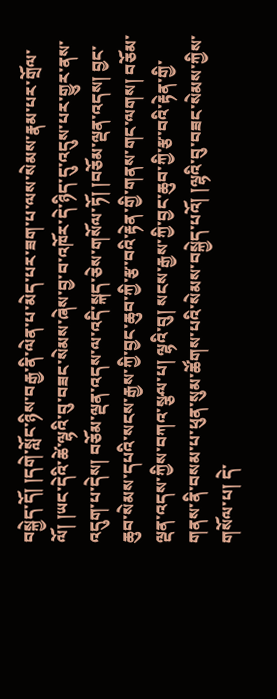བསྐྱེད་དོ། །དགེ་སློང་ཉིས་བརྒྱ་ནི་ལེན་པ་མེད་པར་ཟག་པ་ལས་སེམས་རྣམ་པར་གྲོལ་ལོ། །ཡང་དེའི་ཚེ་ལྷའི་བུ་བཟང་སེམས་ཞེས་བྱ་བ་འཁོར་དེ་ཉིད་དུ་འདུས་པར་གྱུར་ནས་འདུག་པ་དེས། བཅོམ་ལྡན་འདས་ལ་འདི་སྐད་ཅེས་གསོལ་ཏོ། །བཅོམ་ལྡན་འདས། བྱང་ཆུབ་སེམས་དཔའི་སངས་རྒྱས་ཀྱི་བྱང་ཆུབ་ཀྱི་རྩ་བའི་རྟེན་གྱི་གནས་གང་ལགས། བཅོམ་ལྡན་འདས་ཀྱིས་བཀའ་སྩལ་པ། ལྷའི་བུ། སངས་རྒྱས་ཀྱི་བྱང་ཆུབ་ཀྱི་རྩ་བའི་རྟེན་གྱི་གནས་ནི་བསམ་པ་ཕུན་སུམ་ཚོགས་པའི་སེམས་བསྐྱེད་པའོ། །ལྷའི་བུ་བཟང་སེམས་ཀྱིས་གསོལ་པ། དེ་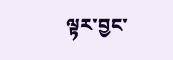ལྟར་བྱང་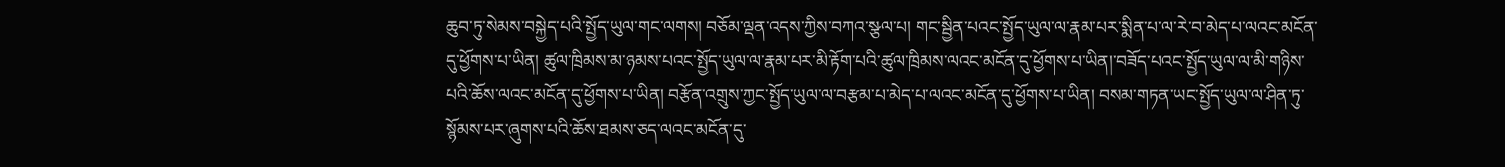ཆུབ་ཏུ་སེམས་བསྐྱེད་པའི་སྤྱོད་ཡུལ་གང་ལགས། བཅོམ་ལྡན་འདས་ཀྱིས་བཀའ་སྩལ་པ། གང་སྦྱིན་པའང་སྤྱོད་ཡུལ་ལ་རྣམ་པར་སྨིན་པ་ལ་རེ་བ་མེད་པ་ལའང་མངོན་དུ་ཕྱོགས་པ་ཡིན། ཚུལ་ཁྲིམས་མ་ཉམས་པའང་སྤྱོད་ཡུལ་ལ་རྣམ་པར་མི་རྟོག་པའི་ཚུལ་ཁྲིམས་ལའང་མངོན་དུ་ཕྱོགས་པ་ཡིན།་བཟོད་པའང་སྤྱོད་ཡུལ་ལ་མི་གཉིས་པའི་ཆོས་ལའང་མངོན་དུ་ཕྱོགས་པ་ཡིན། བརྩོན་འགྲུས་ཀྱང་སྤྱོད་ཡུལ་ལ་བརྩམ་པ་མེད་པ་ལའང་མངོན་དུ་ཕྱོགས་པ་ཡིན། བསམ་གཏན་ཡང་སྤྱོད་ཡུལ་ལ་ཤིན་ཏུ་སྙོམས་པར་ཞུགས་པའི་ཆོས་ཐམས་ཅད་ལའང་མངོན་དུ་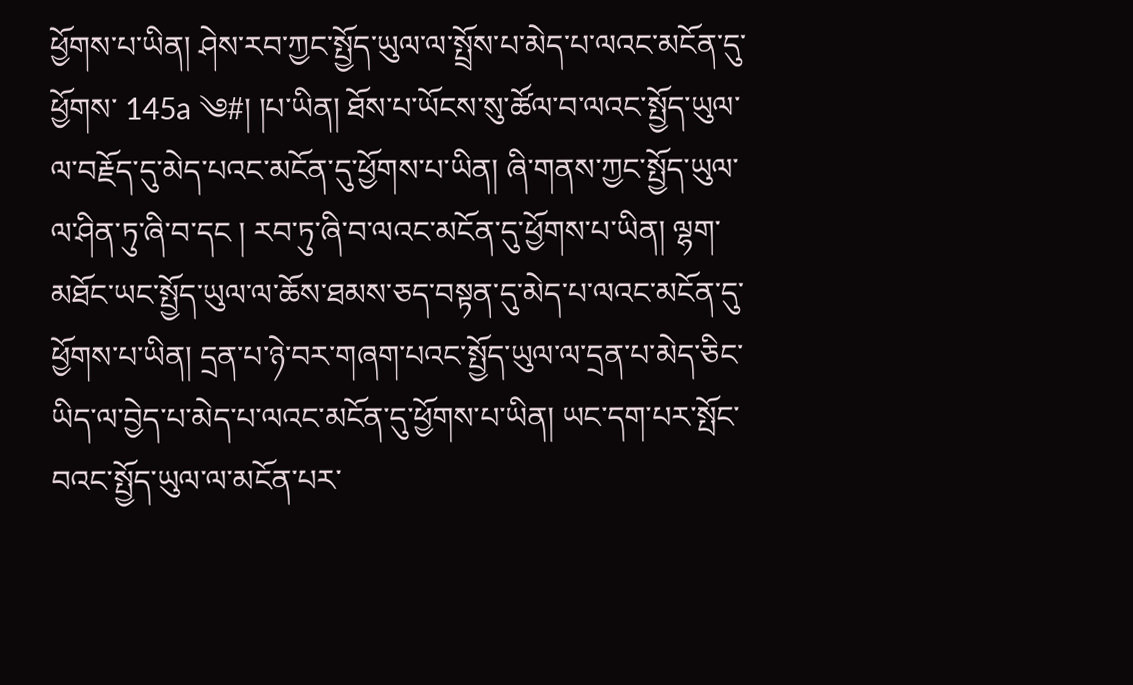ཕྱོགས་པ་ཡིན། ཤེས་རབ་ཀྱང་སྤྱོད་ཡུལ་ལ་སྤྲོས་པ་མེད་པ་ལའང་མངོན་དུ་ཕྱོགས་ 145a ༄#། །པ་ཡིན། ཐོས་པ་ཡོངས་སུ་ཚོལ་བ་ལའང་སྤྱོད་ཡུལ་ལ་བརྗོད་དུ་མེད་པའང་མངོན་དུ་ཕྱོགས་པ་ཡིན། ཞི་གནས་ཀྱང་སྤྱོད་ཡུལ་ལ་ཤིན་ཏུ་ཞི་བ་དང ། རབ་ཏུ་ཞི་བ་ལའང་མངོན་དུ་ཕྱོགས་པ་ཡིན། ལྷག་མཐོང་ཡང་སྤྱོད་ཡུལ་ལ་ཆོས་ཐམས་ཅད་བསྟན་དུ་མེད་པ་ལའང་མངོན་དུ་ཕྱོགས་པ་ཡིན། དྲན་པ་ཉེ་བར་གཞག་པའང་སྤྱོད་ཡུལ་ལ་དྲན་པ་མེད་ཅིང་ཡིད་ལ་བྱེད་པ་མེད་པ་ལའང་མངོན་དུ་ཕྱོགས་པ་ཡིན། ཡང་དག་པར་སྤོང་བའང་སྤྱོད་ཡུལ་ལ་མངོན་པར་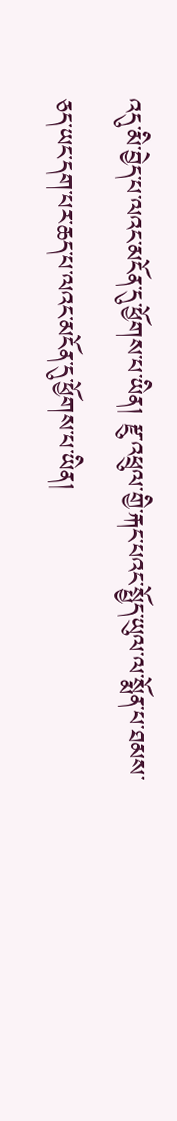འདུ་མི་བྱེད་པ་ལའང་མངོན་དུ་ཕྱོགས་པ་ཡིན། རྫུ་འཕྲུལ་གྱི་རྐང་པའང་སྤྱོད་ཡུལ་ལ་སྨོན་པ་ཐམས་ཅད་ཡང་དག་པར་ཆད་པ་ལའང་མངོན་དུ་ཕྱོགས་པ་ཡིན།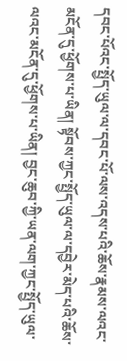དབང་པོའང་སྤྱོད་ཡུལ་ལ་དབང་པོ་ལས་འདས་པའི་ཆོས་རྣམས་ལའང་མངོན་དུ་ཕྱོགས་པ་ཡིན། སྟོབས་ཀྱང་སྤྱོད་ཡུལ་ལ་དབྱེར་མེད་པའི་ཆོས་ལའང་མངོན་དུ་ཕྱོགས་པ་ཡིན། བྱང་ཆུབ་ཀྱི་ཡན་ལག་ཀྱང་སྤྱོད་ཡུལ་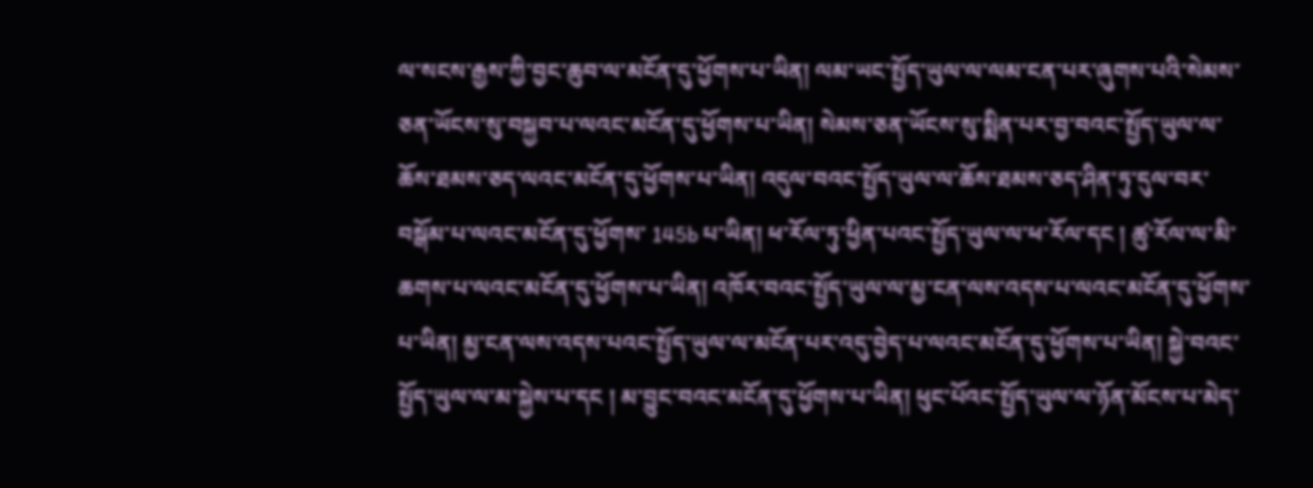ལ་སངས་རྒྱས་ཀྱི་བྱང་ཆུབ་ལ་མངོན་དུ་ཕྱོགས་པ་ཡིན། ལམ་ཡང་སྤྱོད་ཡུལ་ལ་ལམ་ངན་པར་ཞུགས་པའི་སེམས་ཅན་ཡོངས་སུ་བསྐྱབ་པ་ལའང་མངོན་དུ་ཕྱོགས་པ་ཡིན། སེམས་ཅན་ཡོངས་སུ་སྨིན་པར་བྱ་བའང་སྤྱོད་ཡུལ་ལ་ཆོས་ཐམས་ཅད་ལའང་མངོན་དུ་ཕྱོགས་པ་ཡིན། འདུལ་བའང་སྤྱོད་ཡུལ་ལ་ཆོས་ཐམས་ཅད་ཤིན་ཏུ་དུལ་བར་བསྒོམ་པ་ལའང་མངོན་དུ་ཕྱོགས་ 145b པ་ཡིན། ཕ་རོལ་ཏུ་ཕྱིན་པའང་སྤྱོད་ཡུལ་ལ་ཕ་རོལ་དང ། ཚུ་རོལ་ལ་མི་ཆགས་པ་ལའང་མངོན་དུ་ཕྱོགས་པ་ཡིན། འཁོར་བའང་སྤྱོད་ཡུལ་ལ་མྱ་ངན་ལས་འདས་པ་ལའང་མངོན་དུ་ཕྱོགས་པ་ཡིན། མྱ་ངན་ལས་འདས་པའང་སྤྱོད་ཡུལ་ལ་མངོན་པར་འདུ་བྱེད་པ་ལའང་མངོན་དུ་ཕྱོགས་པ་ཡིན། སྐྱེ་བའང་སྤྱོད་ཡུལ་ལ་མ་སྐྱེས་པ་དང ། མ་བྱུང་བའང་མངོན་དུ་ཕྱོགས་པ་ཡིན། ཕུང་པོའང་སྤྱོད་ཡུལ་ལ་ཉོན་མོངས་པ་མེད་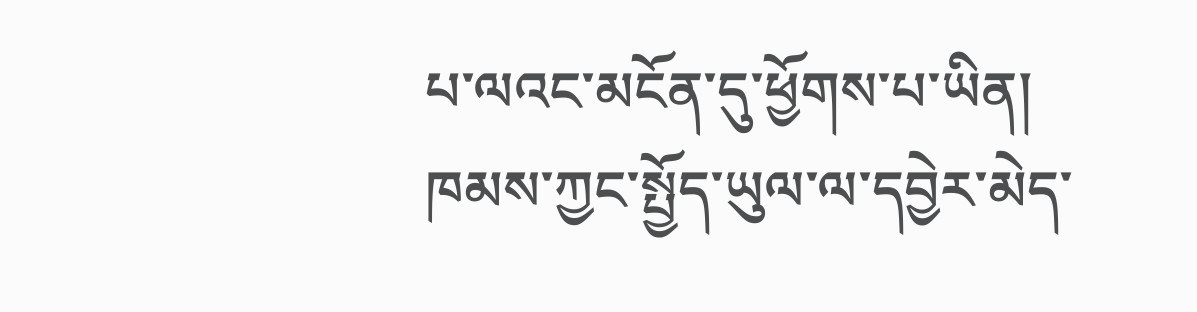པ་ལའང་མངོན་དུ་ཕྱོགས་པ་ཡིན། ཁམས་ཀྱང་སྤྱོད་ཡུལ་ལ་དབྱེར་མེད་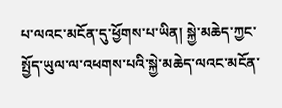པ་ལའང་མངོན་དུ་ཕྱོགས་པ་ཡིན། སྐྱེ་མཆེད་ཀྱང་སྤྱོད་ཡུལ་ལ་འཕགས་པའི་སྐྱེ་མཆེད་ལའང་མངོན་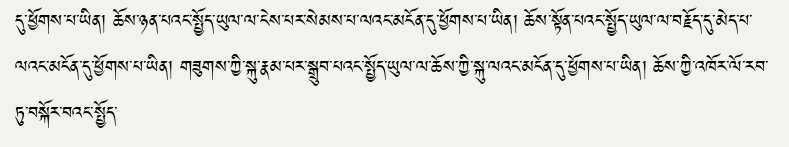དུ་ཕྱོགས་པ་ཡིན། ཆོས་ཉན་པའང་སྤྱོད་ཡུལ་ལ་ངེས་པར་སེམས་པ་ལའང་མངོན་དུ་ཕྱོགས་པ་ཡིན། ཆོས་སྟོན་པའང་སྤྱོད་ཡུལ་ལ་བརྗོད་དུ་མེད་པ་ལའང་མངོན་དུ་ཕྱོགས་པ་ཡིན། གཟུགས་ཀྱི་སྐུ་རྣམ་པར་སྒྲུབ་པའང་སྤྱོད་ཡུལ་ལ་ཆོས་ཀྱི་སྐུ་ལའང་མངོན་དུ་ཕྱོགས་པ་ཡིན། ཆོས་ཀྱི་འཁོར་ལོ་རབ་ཏུ་བསྐོར་བའང་སྤྱོད་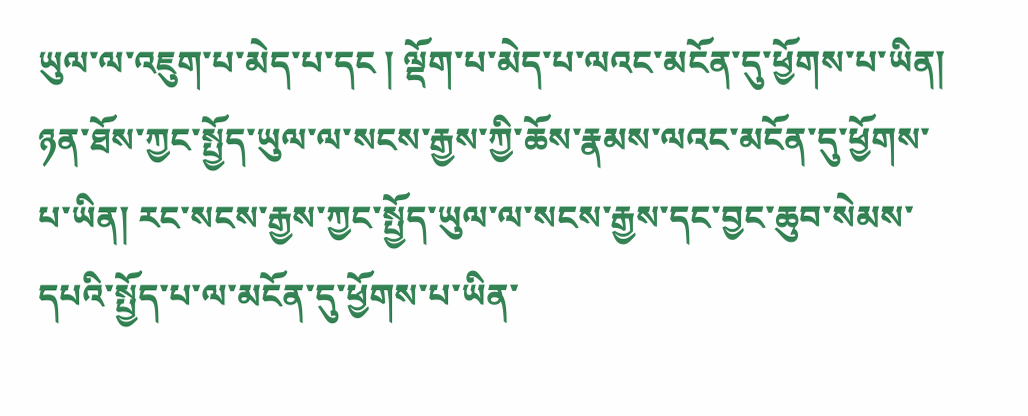ཡུལ་ལ་འཇུག་པ་མེད་པ་དང ། ལྡོག་པ་མེད་པ་ལའང་མངོན་དུ་ཕྱོགས་པ་ཡིན། ཉན་ཐོས་ཀྱང་སྤྱོད་ཡུལ་ལ་སངས་རྒྱས་ཀྱི་ཆོས་རྣམས་ལའང་མངོན་དུ་ཕྱོགས་པ་ཡིན། རང་སངས་རྒྱས་ཀྱང་སྤྱོད་ཡུལ་ལ་སངས་རྒྱས་དང་བྱང་ཆུབ་སེམས་དཔའི་སྤྱོད་པ་ལ་མངོན་དུ་ཕྱོགས་པ་ཡིན་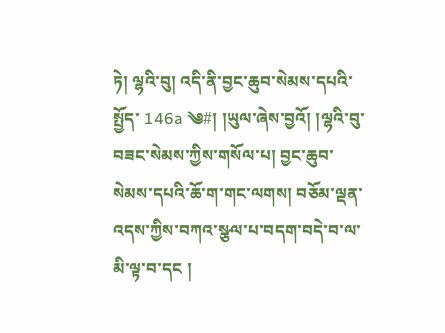ཏེ། ལྷའི་བུ། འདི་ནི་བྱང་ཆུབ་སེམས་དཔའི་སྤྱོད་ 146a ༄#། །ཡུལ་ཞེས་བྱའོ། །ལྷའི་བུ་བཟང་སེམས་ཀྱིས་གསོལ་པ། བྱང་ཆུབ་སེམས་དཔའི་ཆོ་ག་གང་ལགས། བཅོམ་ལྡན་འདས་ཀྱིས་བཀའ་སྩལ་པ་བདག་བདེ་བ་ལ་མི་ལྟ་བ་དང །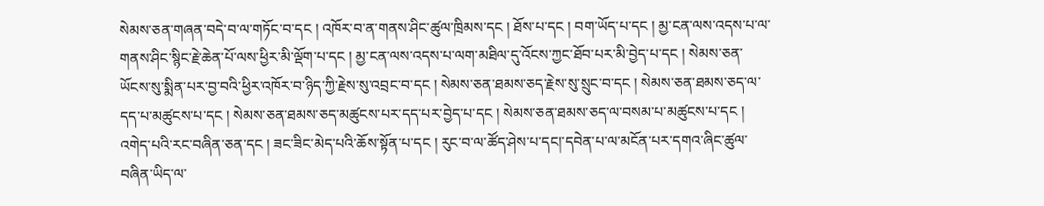སེམས་ཅན་གཞན་བདེ་བ་ལ་གཏོང་བ་དང ། འཁོར་བ་ན་གནས་ཤིང་ཚུལ་ཁྲིམས་དང ། ཐོས་པ་དང ། བག་ཡོད་པ་དང ། མྱ་ངན་ལས་འདས་པ་ལ་གནས་ཤིང་སྙིང་རྗེ་ཆེན་པོ་ལས་ཕྱིར་མི་ལྡོག་པ་དང ། མྱ་ངན་ལས་འདས་པ་ལག་མཐིལ་དུ་འོངས་ཀྱང་ཐོབ་པར་མི་བྱེད་པ་དང ། སེམས་ཅན་ཡོངས་སུ་སྨིན་པར་བྱ་བའི་ཕྱིར་འཁོར་བ་ཉིད་ཀྱི་རྗེས་སུ་འབྲང་བ་དང ། སེམས་ཅན་ཐམས་ཅད་རྗེས་སུ་སྲུང་བ་དང ། སེམས་ཅན་ཐམས་ཅད་ལ་དད་པ་མཚུངས་པ་དང ། སེམས་ཅན་ཐམས་ཅད་མཚུངས་པར་དད་པར་བྱེད་པ་དང ། སེམས་ཅན་ཐམས་ཅད་ལ་བསམ་པ་མཚུངས་པ་དང ། འགེད་པའི་རང་བཞིན་ཅན་དང ། ཟང་ཟིང་མེད་པའི་ཆོས་སྟོན་པ་དང ། རུང་བ་ལ་ཚོད་ཤེས་པ་དང།་དབེན་པ་ལ་མངོན་པར་དགའ་ཞིང་ཚུལ་བཞིན་ཡིད་ལ་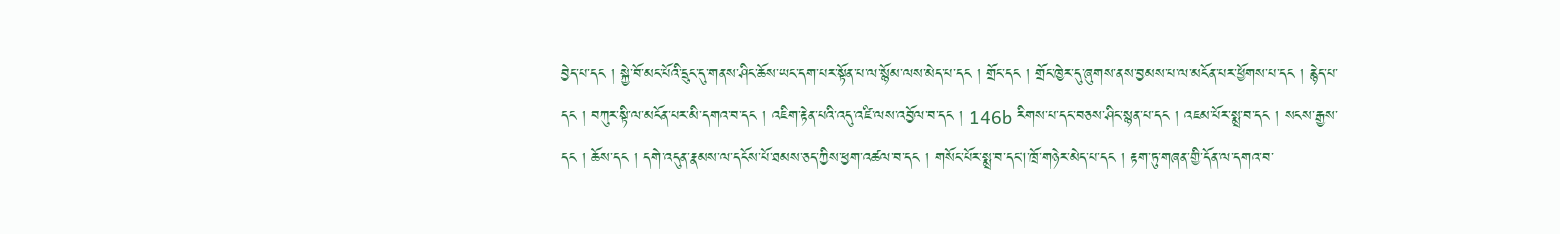བྱེད་པ་དང ། སྐྱེ་བོ་མང་པོའི་དྲུང་དུ་གནས་ཤིང་ཆོས་ཡང་དག་པར་སྟོན་པ་ལ་སྙོམ་ལས་མེད་པ་དང ། གྲོང་དང ། གྲོང་ཁྱེར་དུ་ཞུགས་ནས་བྱམས་པ་ལ་མངོན་པར་ཕྱོགས་པ་དང ། རྙེད་པ་དང ། བཀུར་སྟི་ལ་མངོན་པར་མི་དགའ་བ་དང ། འཇིག་རྟེན་པའི་འདུ་འཛི་ལས་འབྱོལ་བ་དང ། 146b རིགས་པ་དང་བཅས་ཤིང་སྙན་པ་དང ། འཇམ་པོར་སྨྲ་བ་དང ། སངས་རྒྱས་དང ། ཆོས་དང ། དགེ་འདུན་རྣམས་ལ་དངོས་པོ་ཐམས་ཅད་ཀྱིས་ཕྱག་འཚལ་བ་དང ། གསོང་པོར་སྨྲ་བ་དང།་ཁྲོ་གཉེར་མེད་པ་དང ། རྟག་ཏུ་གཞན་གྱི་དོན་ལ་དགའ་བ་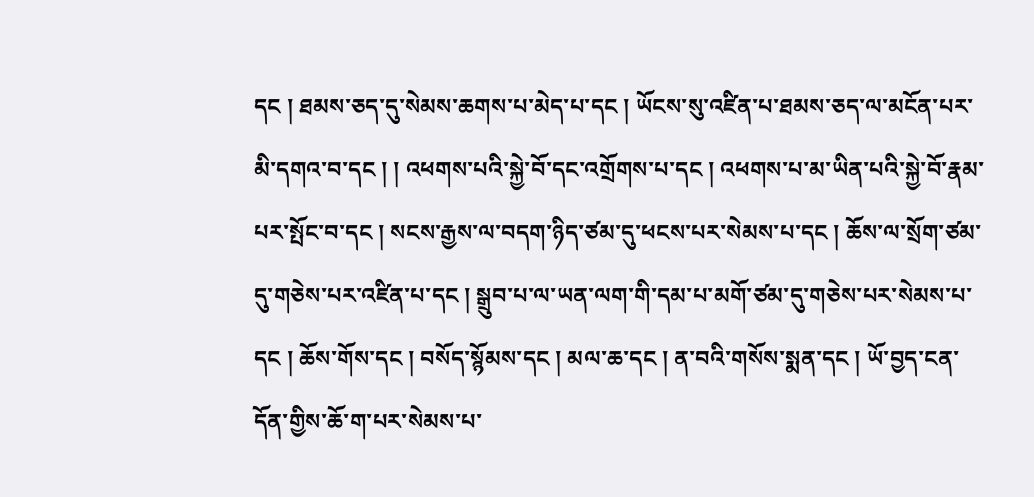དང ། ཐམས་ཅད་དུ་སེམས་ཆགས་པ་མེད་པ་དང ། ཡོངས་སུ་འཛིན་པ་ཐམས་ཅད་ལ་མངོན་པར་མི་དགའ་བ་དང ། ། འཕགས་པའི་སྐྱེ་བོ་དང་འགྲོགས་པ་དང ། འཕགས་པ་མ་ཡིན་པའི་སྐྱེ་བོ་རྣམ་པར་སྤོང་བ་དང ། སངས་རྒྱས་ལ་བདག་ཉིད་ཙམ་དུ་ཕངས་པར་སེམས་པ་དང ། ཆོས་ལ་སྲོག་ཙམ་དུ་གཅེས་པར་འཛིན་པ་དང ། སྒྲུབ་པ་ལ་ཡན་ལག་གི་དམ་པ་མགོ་ཙམ་དུ་གཅེས་པར་སེམས་པ་དང ། ཆོས་གོས་དང ། བསོད་སྙོམས་དང ། མལ་ཆ་དང ། ན་བའི་གསོས་སྨན་དང ། ཡོ་བྱད་ངན་དོན་གྱིས་ཆོ་ག་པར་སེམས་པ་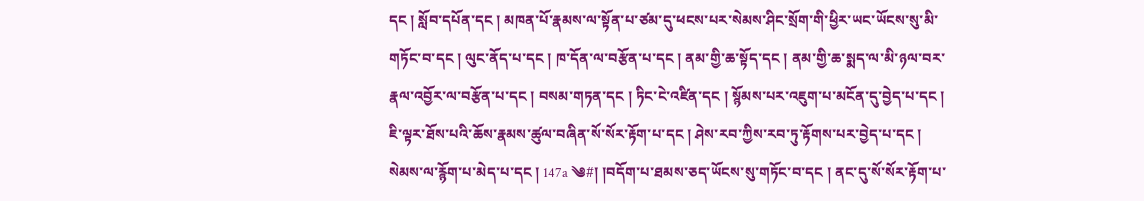དང ། སློབ་དཔོན་དང ། མཁན་པོ་རྣམས་ལ་སྟོན་པ་ཙམ་དུ་ཕངས་པར་སེམས་ཤིང་སྲོག་གི་ཕྱིར་ཡང་ཡོངས་སུ་མི་གཏོང་བ་དང ། ལུང་ནོད་པ་དང ། ཁ་དོན་ལ་བརྩོན་པ་དང ། ནམ་གྱི་ཆ་སྟོད་དང ། ནམ་གྱི་ཆ་སྨད་ལ་མི་ཉལ་བར་རྣལ་འབྱོར་ལ་བརྩོན་པ་དང ། བསམ་གཏན་དང ། ཏིང་ངེ་འཛིན་དང ། སྙོམས་པར་འཇུག་པ་མངོན་དུ་བྱེད་པ་དང ། ཇི་ལྟར་ཐོས་པའི་ཆོས་རྣམས་ཚུལ་བཞིན་སོ་སོར་རྟོག་པ་དང ། ཤེས་རབ་ཀྱིས་རབ་ཏུ་རྟོགས་པར་བྱེད་པ་དང ། སེམས་ལ་རྙོག་པ་མེད་པ་དང ། 147a ༄#། །བདོག་པ་ཐམས་ཅད་ཡོངས་སུ་གཏོང་བ་དང ། ནང་དུ་སོ་སོར་རྟོག་པ་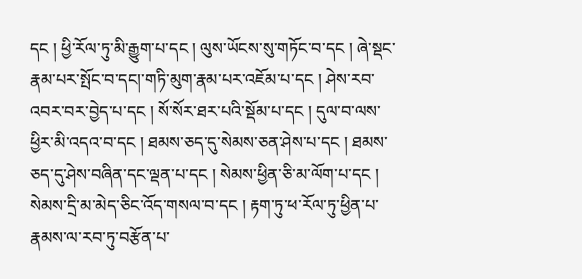དང ། ཕྱི་རོལ་ཏུ་མི་རྒྱུག་པ་དང ། ལུས་ཡོངས་སུ་གཏོང་བ་དང ། ཞེ་སྡང་རྣམ་པར་སྤོང་བ་དང།་གཏི་མུག་རྣམ་པར་འཇོམ་པ་དང ། ཤེས་རབ་འབར་བར་བྱེད་པ་དང ། སོ་སོར་ཐར་པའི་སྡོམ་པ་དང ། དུལ་བ་ལས་ཕྱིར་མི་འདའ་བ་དང ། ཐམས་ཅད་དུ་སེམས་ཅན་ཤེས་པ་དང ། ཐམས་ཅད་དུ་ཤེས་བཞིན་དང་ལྡན་པ་དང ། སེམས་ཕྱིན་ཅི་མ་ལོག་པ་དང ། སེམས་དྲི་མ་མེད་ཅིང་འོད་གསལ་བ་དང ། རྟག་ཏུ་ཕ་རོལ་ཏུ་ཕྱིན་པ་རྣམས་ལ་རབ་ཏུ་བརྩོན་པ་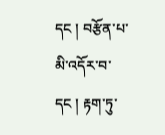དང ། བརྩོན་པ་མི་འདོར་བ་དང ། རྟག་ཏུ་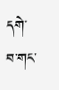དགེ་བ་གང་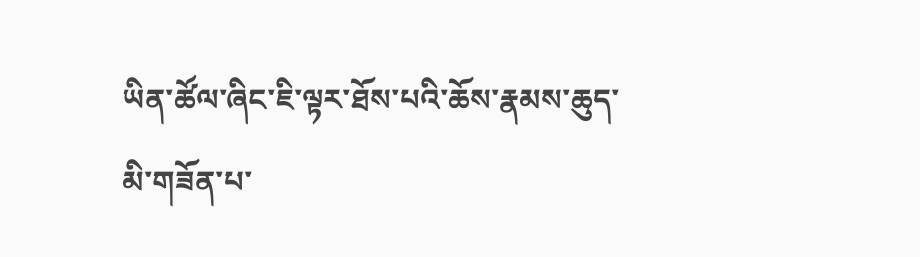ཡིན་ཚོལ་ཞིང་ཇི་ལྟར་ཐོས་པའི་ཆོས་རྣམས་ཆུད་མི་གཟོན་པ་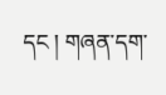དང ། གཞན་དག་